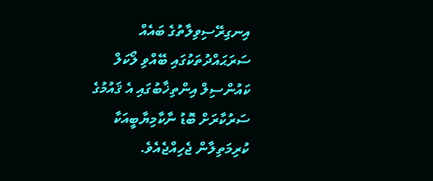އިނގިރޭސިވިލާތުގެ ބައެއް ސަރަޙައްދުތަކުގައި ބޭއްވި ލޯކަލް ކައުންސިލް އިންތިޚާބުގައި އެ ޤައުމުގެ ސަރުކާރަށް ބޮޑު ނާކާމިޔާބީއަކާ ކުރިމަތިލާން ޖެހިއްޖެއެވެ.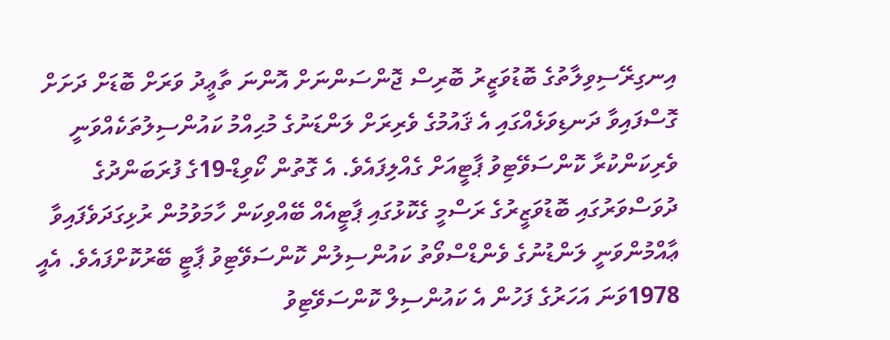އިނގިރޭސިވިލާތުގެ ބޮޑުވަޒީރު ބޮރިސް ޖޮންސަންނަށް އޮންނަ ތާޢީދު ވަރަށް ބޮޑަށް ދަށަށް ގޮސްފައިވާ ދަނޑިވަޅެއްގައި އެ ޤައުމުގެ ވެރިރަށް ލަންޑަނުގެ މުޙިއްމު ކައުންސިލުތަކެއްވަނީ ވެރިކަންކުރާ ކޮންސަވޭޓިވު ޕާޓީއަށް ގެއްލިފައެވެ. އެ ގޮތުން ކޯވިޑް-19ގެ ފުރަބަންދުގެ ދުވަސްވަރުގައި ބޮޑުވަޒީރުގެ ރަސްމީ ގެކޮޅުގައި ޕާޓީއެއް ބޭއްވިކަން ހާމަވުމުން ރުޅިގަދަވެފައިވާ ޢާއްމުންވަނީ ލަންޑުނުގެ ވެންޑްސްވޯތު ކައުންސިލުން ކޮންސަވޭޓިވު ޕާޓީ ބޭރުކޮށްފައެވެ. އެއީ 1978ވަނަ އަހަރުގެ ފަހުން އެ ކައުންސިލް ކޮންސަވޭޓިވު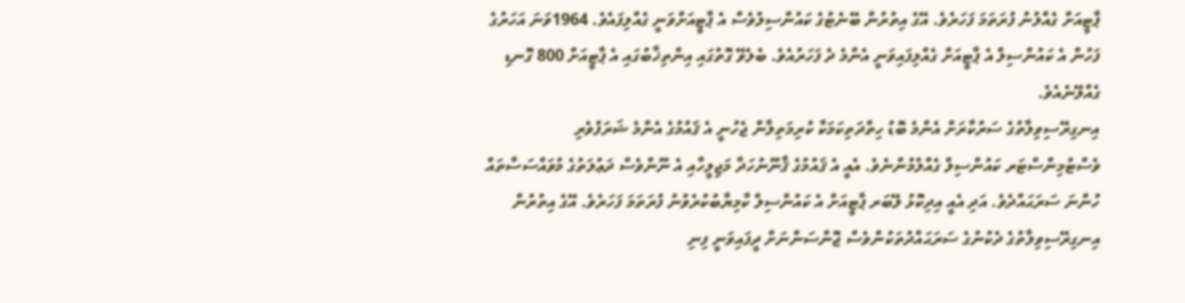ޕާޓީއަށް ގެއްލުނު ފުރަތަމަ ފަހަރެވެ. އޭގެ އިތުރުން ބޭނެޓުގެ ކައުންސިލުވެސް އެ ޕާޓީއަށްވަނީ ގެއްލިފައެވެ. 1964ވަނަ އަހަރުގެ ފަހުން އެ ކައުންސިލް އެ ޕާޓީއަށް ގެއްލިފައިވަނީ އެންމެ ދެ ފަހަރުއެވެ. ބެލެވޭ ގޮތުގައި އިންތިޚާބުގައި އެ ޕާޓީއަށް 800 ގޮނޑި ގެއްލޭނެއެވެ.
އިނގިރޭސިވިލާތުގެ ސަރުކާރަށް އެންމެ ބޮޑު ހިތްދަތިކަމަކާ ކުރިމަތިލާން ޖެހުނީ އެ ޤައުމުގެ އެންމެ ޝަރަފުވެރި ވެސްޓުމިންސްޓަރ ކައުންސިލް ގެއްލުމުންނެވެ. އެއީ އެ ޤައުމުގެ ޤާނޫނުހަދާ މަޖިލީހާއި އެ ނޫންވެސް ދަޢުލަތުގެ މުވައްސަސާތައް ހުންނަ ސަރަޙައްދެވެ. އަދި އެއީ އިދިކޮޅު ލޭބަރ ޕާޓީއަށް އެ ކައުންސިލް ކާމިޔާބުކުރެވުނު ފުރަތަމަ ފަހަރެވެ. އޭގެ އިތުރުން އިނގިރޭސިވިލާތުގެ ދެކުނުގެ ސަރަޙައްދުތަކުންވެސް ޖޮންސަންނަށް ދީފައިވަނީ ފިނި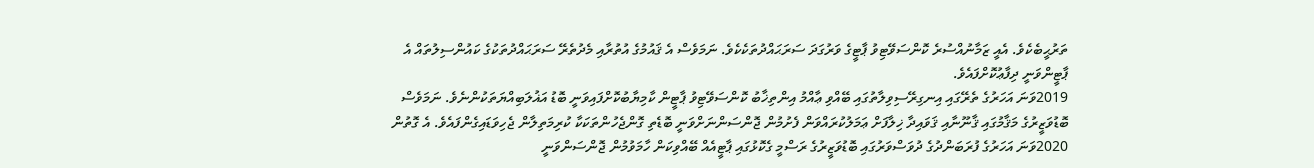ތަރުޙީބެކެވެ. އެއީ ޒަމާނުއްސުރެ ކޮންސަވޭޓިވު ޕާޓީގެ ވަރުގަދަ ސަރަޙައްދުތަކެކެވެ. ނަމަވެސް އެ ޤައުމުގެ އުތުރާއި މެދުތެރޭ ސަރަޙައްދުތަކުގެ ކައުންސިލުތައް އެ ޕާޓީންވަނީ ދިފާޢުކޮށްފައެވެ.
2019ވަނަ އަހަރުގެ ތެރޭގައި އިނގިރޭސިވިލާތުގައި ބޭއްވި ޢާއްމު އިންތިޚާބު ކޮންސަވޭޓިވު ޕާޓީން ކާމިޔާބުކޮށްފައިވަނީ ބޮޑު އަޣުލަބިއްޔަތަކުންނެވެ. ނަމަވެސް ބޮޑުވަޒީރުގެ މަޤާމުގައި ޤާނޫނާއި ޤަވައިދާ ޚިލާފަށް ޢަމަލުކުރައްވަން ފެށުމުން ޖޮންސަންނަށްވަނީ ބޮޑެތި ގޮންޖެހުންތަކަކާ ކުރިމަތިލާން ޖެހިވަޑައިގެންފައެވެ. އެ ގޮތުން 2020ވަނަ އަހަރުގެ ފުރަބަންދުގެ ދުވަސްވަރުގައި ބޮޑުވަޒީރުގެ ރަސްމީ ގެކޮޅުގައި ޕާޓީއެއް ބޭއްވިކަން ހާމަވުމުން ޖޮންސަންވަނީ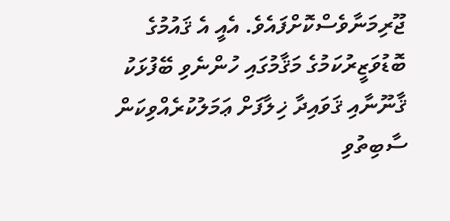ޖޫރިމަނާވެސްކޮށްފައެވެ. އެއީ އެ ޤައުމުގެ ބޮޑުވަޒީރުކަމުގެ މަޤާމުގައި ހުންނެވި ބޭފުޅަކު ޤާނޫނާއި ޤަވައިދާ ޚިލާފަށް ޢަމަލުކުރެއްވިކަން ސާބިތުވި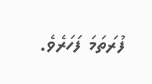ފުރަތަމަ ފަހަރެވެ.